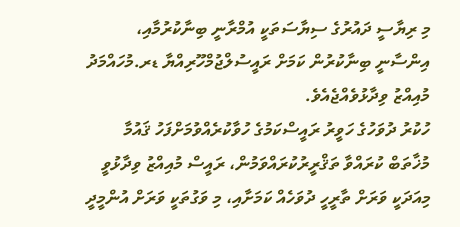މި ރިޔާސީ ދައުރުގެ ސިޔާސަތަކީ އުމްރާނީ ބިނާކުރުމާއި، އިންސާނީ ބިނާކުރުން ކަމަށް ރައީސުލްޖުމްހޫރިއްޔާ ޑރ.މުހައްމަދު މުއިއްޒު ވިދާޅުވެއްޖެއެވެ.
ހުކުރު ދުވަހުގެ ހަވީރު ރައީސްކަމުގެ ހުވާކުރެއްވުމަށްފަހު ޤައުމާ މުޚާތަބް ކުރައްވާ ތަޤްރީރުކުރައްވަމުން، ރައީސް މުއިއްޒު ވިދާޅުވީ މިއަދަކީ ވަރަށް ތާރީހީ ދުވަހެއް ކަމަށާއި، މި ވަގުތަކީ ވަރަށް އުންމީދީ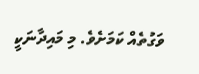ވަގުތެއް ކަމަށެވެ. މި މައިދާނަކީ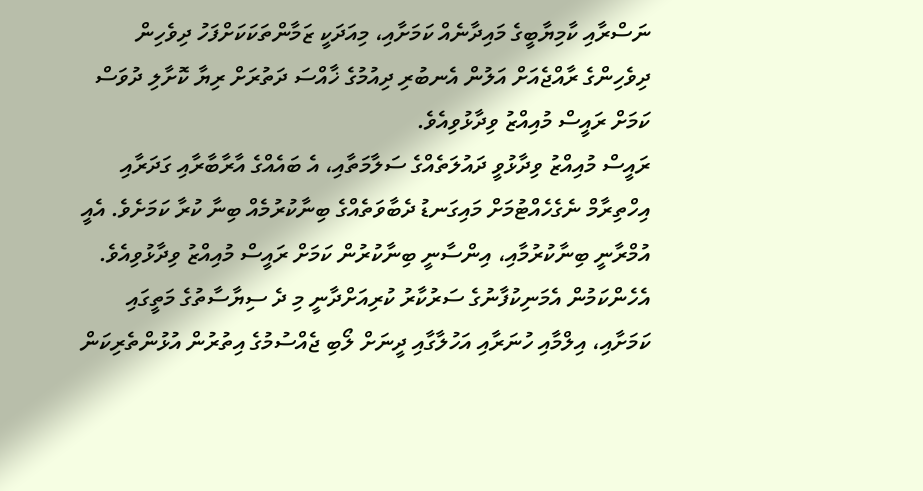ނަސްރާއި ކާމިޔާބީގެ މައިދާނެއް ކަމަށާއި، މިއަދަކީ ޒަމާންތަކަކަށްފަހު ދިވެހިން ދިވެހިންގެ ރާއްޖެއަށް އަލުން އެނބުރި ދިއުމުގެ ޚާއްސަ ދަތުރަށް ރިޔާ ކޮށާލި ދުވަސް ކަމަށް ރައީސް މުއިއްޒު ވިދާޅުވިއެވެ.
ރައީސް މުއިއްޒު ވިދާޅުވީ ދައުލަތެއްގެ ސަލާމަތާއި، އެ ބައެއްގެ އާރާބާރާއި ގަދަރާއި އިހްތިރާމް ނެގެހެއްޓުމަށް މައިގަނޑު ދެބާވަތެއްގެ ބިނާކުރުމެއް ބިނާ ކުރާ ކަމަށެވެ. އެއީ އުމްރާނީ ބިނާކުރުމާއި، އިންސާނީ ބިނާކުރުން ކަމަށް ރައީސް މުއިއްޒު ވިދާޅުވިއެވެ. އެހެންކަމުން އެމަނިކުފާނުގެ ސަރުކާރު ކުރިއަށްދާނީ މި ދެ ސިޔާސާތުގެ މަތީގައި ކަމަށާއި، އިލްމާއި ހުނަރާއި އަހުލާގާއި ދީނަށް ލޯބި ޖެއްސުމުގެ އިތުރުން އުޅުންތެރިކަން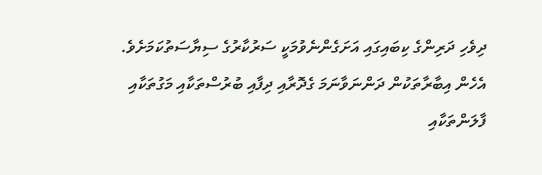ދިވެހި ދަރިންގެ ކިބައިގައި އަށަގެންނެވުމަކީ ސަރުކާރުގެ ސިޔާސަތުކަމަށެވެ.
އެހެން އިބާރާތަކުން ދަންނަވާނަމަ ގެދޮރާއި ދިފާއި ބުރުސްތަކާއި މަގުތަކާއި ފާލަންތަކާއި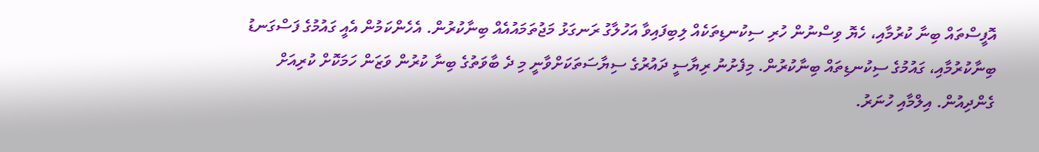އޮފީސްތައް ބިނާ ކުރުމާއި، ހެޔޮ ވިސްނުން ހުރި ސިކުނޑިތަކެއް ލިބިފައިވާ އަހުލާގު ރަނގަޅު މަޖުތަމައުއެއް ބިނާކުރުން. އެހެންކަމުން އެއީ ގައުމުގެ ފަސްގަނޑު ބިނާކުރުމާއި، ގައުމުގެ ސިކުނޑިތައް ބިނާކުރުން. މިފެށުނު ރިޔާސީ ދައުރުގެ ސިޔާސަތަކަށްވާނީ މި ދެ ބާވަތުގެ ބިނާ ކުރުން ވަޒަން ހަމަކޮށް ކުރިއަށް ގެންދިއުން. އިލްމާއި ހުނަރު.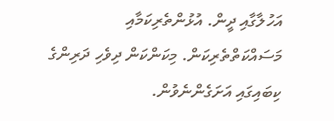އަހުލާގާއި ދީން. އުޅުންތެރިކަމާއި މަސައްކަތްތެރިކަން. މިކަންކަން ދިވެހި ދަރިންގެ ކިބައިގައި އަށަގެންނެވުން.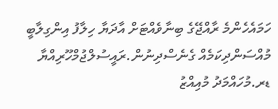ހަމައެހެންމެ ރާއްޖޭގެ ބިނާވެއްޓަށް އާދަޔާ ހިލާފު އިންގިލާބީ މުއްސަންދިކަމެއް ގެނެސްދިނުން.ރައީސުލްޖުމްހޫރިއްޔާ ޑރ.މުހައްމަދު މުއިއްޒު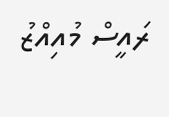ރައީސް މުއިއްޒު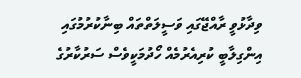ވިދާޅުވީ ރާއްޖޭގައި ވަސީލަތްތައް ބިނާކުރުމުގައި އިންގިލާބީ ކުރިއެރުމެއް ހޯދުމަކީވެސް ސަރުކާރުގެ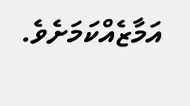އަމާޒެއްކަމަށެވެ.